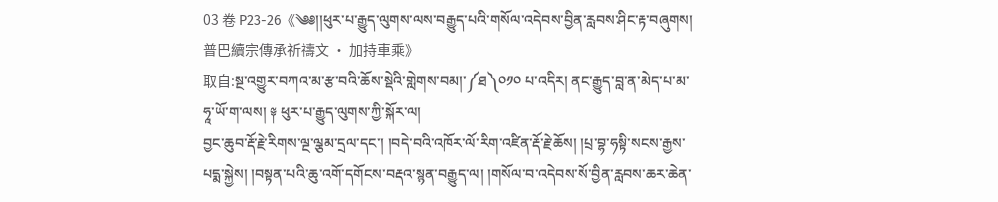03 卷 P23-26《༄༅།།ཕུར་པ་རྒྱུད་ལུགས་ལས་བརྒྱུད་པའི་གསོལ་འདེབས་བྱིན་རླབས་ཤིང་རྟ་བཞུགས། 普巴續宗傳承祈禱文 · 加持車乘》
取自:སྔ་འགྱུར་བཀའ་མ་རྩ་བའི་ཆོས་སྡེའི་གླེགས་བམ།་༼ཐ༽༠༡༠ པ་འདིར། ནང་རྒྱུད་བླ་ན་མེད་པ་མ་ཧཱ་ཡོ་ག་ལས། ༈ ཕུར་པ་རྒྱུད་ལུགས་ཀྱི་སྐོར་ལ།
བྱང་ཆུབ་རྡོ་རྗེ་རིགས་ལྔ་ལྕམ་དྲལ་དང་། །བདེ་བའི་འཁོར་ལོ་རིག་འཛིན་རྡོ་རྗེ་ཆོས། །པྲ་བྷ་ཧསྟི་སངས་རྒྱས་པདྨ་སྐྱེས། །བསྟན་པའི་ཆུ་འགོ་དགོངས་བརྡའ་སྙན་བརྒྱུད་ལ། །གསོལ་བ་འདེབས་སོ་བྱིན་རླབས་ཆར་ཆེན་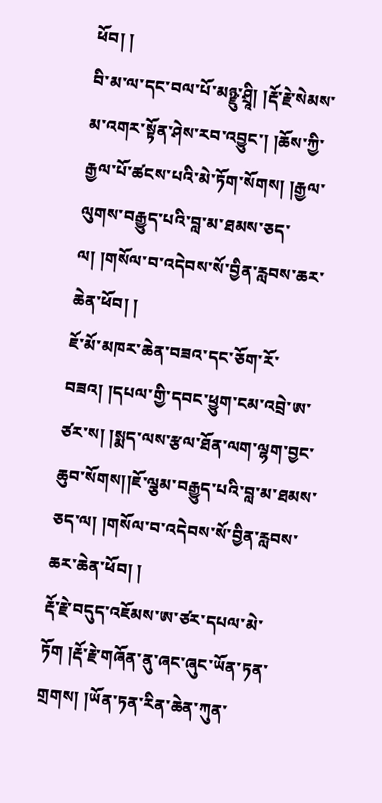ཕོབ། །
བི་མ་ལ་དང་བལ་པོ་མཉྫུ་ཤྲཱི། །རྡོ་རྗེ་སེམས་མ་འགར་སྟོན་ཤེས་རབ་འབྱུང་། །ཆོས་ཀྱི་རྒྱལ་པོ་ཚངས་པའི་མེ་ཏོག་སོགས། །རྒྱལ་ལུགས་བརྒྱུད་པའི་བླ་མ་ཐམས་ཅད་ལ། །གསོལ་བ་འདེབས་སོ་བྱིན་རླབས་ཆར་ཆེན་ཕོབ། །
ཇོ་མོ་མཁར་ཆེན་བཟའ་དང་ཅོག་རོ་བཟའ། །དཔལ་གྱི་དབང་ཕྱུག་ངམ་འབྲེ་ཨ་ཙར་ས། །སྨད་ལས་རྩལ་ཐོན་ལག་ལྷག་བྱང་ཆུབ་སོགས།།ཇོ་ལྕམ་བརྒྱུད་པའི་བླ་མ་ཐམས་ཅད་ལ། །གསོལ་བ་འདེབས་སོ་བྱིན་རླབས་ཆར་ཆེན་ཕོབ། །
རྡོ་རྗེ་བདུད་འཇོམས་ཨ་ཙར་དཔལ་མེ་ཏོག །རྡོ་རྗེ་གཞོན་ནུ་ཞང་ཞུང་ཡོན་ཏན་གྲགས། །ཡོན་ཏན་རིན་ཆེན་ཀུན་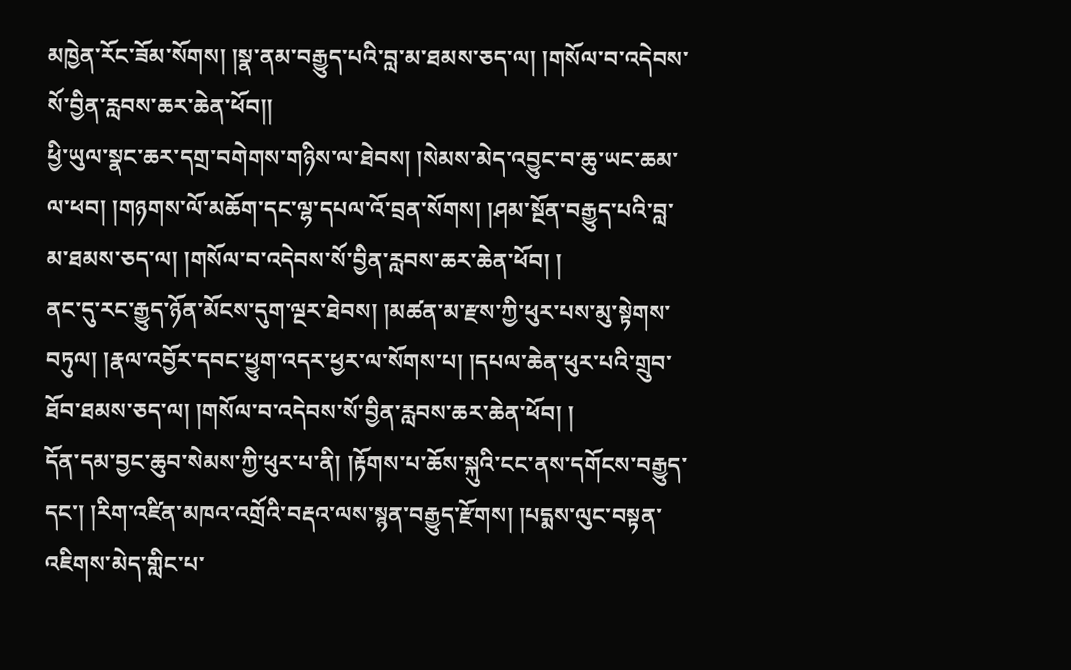མཁྱེན་རོང་ཟོམ་སོགས། །སྣ་ནམ་བརྒྱུད་པའི་བླ་མ་ཐམས་ཅད་ལ། །གསོལ་བ་འདེབས་སོ་བྱིན་རླབས་ཆར་ཆེན་ཕོབ།།
ཕྱི་ཡུལ་སྣང་ཆར་དགྲ་བགེགས་གཉིས་ལ་ཐེབས། །སེམས་མེད་འབྱུང་བ་ཆུ་ཡང་ཆམ་ལ་ཕབ། །གཉགས་ལོ་མཆོག་དང་ལྷ་དཔལ་འོ་བྲན་སོགས། །ཤམ་སྔོན་བརྒྱུད་པའི་བླ་མ་ཐམས་ཅད་ལ། །གསོལ་བ་འདེབས་སོ་བྱིན་རླབས་ཆར་ཆེན་ཕོབ། །
ནང་དུ་རང་རྒྱུད་ཉོན་མོངས་དུག་ལྔར་ཐེབས། །མཚན་མ་རྫས་ཀྱི་ཕུར་པས་མུ་སྟེགས་བཏུལ། །རྣལ་འབྱོར་དབང་ཕྱུག་འདར་ཕྱར་ལ་སོགས་པ། །དཔལ་ཆེན་ཕུར་པའི་གྲུབ་ཐོབ་ཐམས་ཅད་ལ། །གསོལ་བ་འདེབས་སོ་བྱིན་རླབས་ཆར་ཆེན་ཕོབ། །
དོན་དམ་བྱང་ཆུབ་སེམས་ཀྱི་ཕུར་པ་ནི། །རྟོགས་པ་ཆོས་སྐུའི་ངང་ནས་དགོངས་བརྒྱུད་དང་། །རིག་འཛིན་མཁའ་འགྲོའི་བརྡའ་ལས་སྙན་བརྒྱུད་རྫོགས། །པདྨས་ལུང་བསྟན་འཇིགས་མེད་གླིང་པ་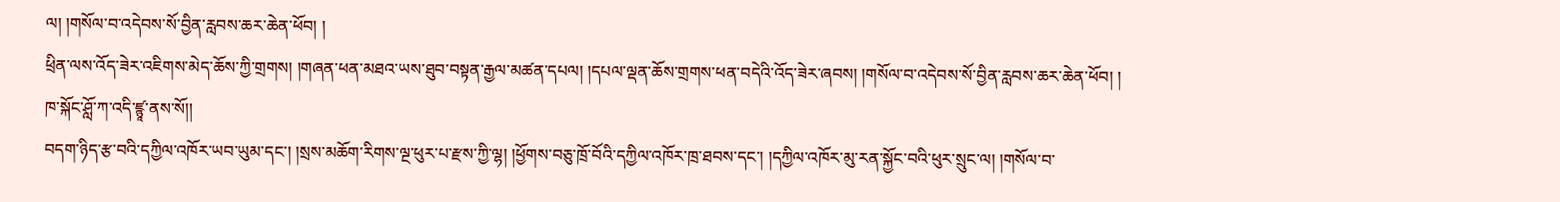ལ། །གསོལ་བ་འདེབས་སོ་བྱིན་རླབས་ཆར་ཆེན་ཕོབ། །
ཕྲིན་ལས་འོད་ཟེར་འཇིགས་མེད་ཆོས་ཀྱི་གྲགས། །གཞན་ཕན་མཐའ་ཡས་ཐུབ་བསྟན་རྒྱལ་མཚན་དཔལ། །དཔལ་ལྡན་ཆོས་གྲགས་ཕན་བདེའི་འོད་ཟེར་ཞབས། །གསོལ་བ་འདེབས་སོ་བྱིན་རླབས་ཆར་ཆེན་ཕོབ། །
ཁ་སྐོང་ཤློ་ཀ་འདི་ཛྙཱ་ནས་སོ།།
བདག་ཉིད་རྩ་བའི་དཀྱིལ་འཁོར་ཡབ་ཡུམ་དང་། །སྲས་མཆོག་རིགས་ལྔ་ཕུར་པ་རྫས་ཀྱི་ལྷ། །ཕྱོགས་བཅུ་ཁྲོ་བོའི་དཀྱིལ་འཁོར་ཁྲ་ཐབས་དང་། །དཀྱིལ་འཁོར་མུ་རན་སྐྱོང་བའི་ཕུར་སྲུང་ལ། །གསོལ་བ་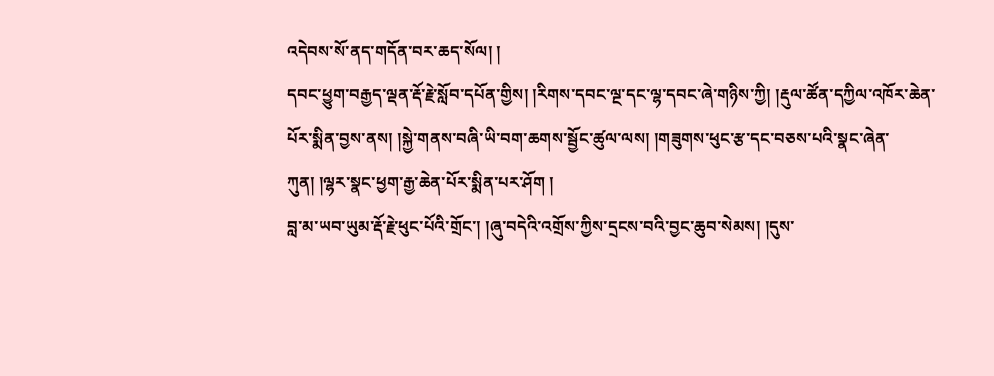འདེབས་སོ་ནད་གདོན་བར་ཆད་སོལ། །
དབང་ཕྱུག་བརྒྱད་ལྡན་རྡོ་རྗེ་སློབ་དཔོན་གྱིས། །རིགས་དབང་ལྔ་དང་ལྷ་དབང་ཞེ་གཉིས་ཀྱི། །རྡུལ་ཚོན་དཀྱིལ་འཁོར་ཆེན་པོར་སྨིན་བྱས་ནས། །སྐྱེ་གནས་བཞི་ཡི་བག་ཆགས་སྦྱོང་ཚུལ་ལས། །གཟུགས་ཕུང་རྩ་དང་བཅས་པའི་སྣང་ཞེན་ཀུན། །ལྷར་སྣང་ཕྱག་རྒྱ་ཆེན་པོར་སྨིན་པར་ཤོག །
བླ་མ་ཡབ་ཡུམ་རྡོ་རྗེ་ཕུང་པོའི་གྲོང་། །ཞུ་བདེའི་འགྲོས་ཀྱིས་དྲངས་བའི་བྱང་ཆུབ་སེམས། །དུས་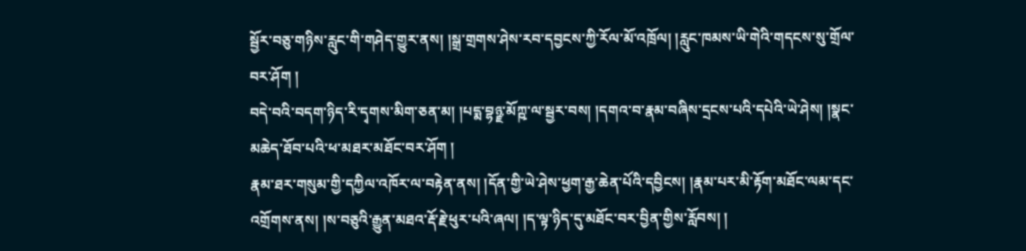སྦྱོར་བཅུ་གཉིས་རླུང་གི་གཤེད་གྱུར་ནས། །སྒྲ་གྲགས་ཤེས་རབ་དབྱངས་ཀྱི་རོལ་མོ་འཁྲོལ། །རླུང་ཁམས་ཡི་གེའི་གདངས་སུ་གྲོལ་བར་ཤོག །
བདེ་བའི་བདག་ཉིད་རི་དྭགས་མིག་ཅན་མ། །པདྨ་བྷཉྫ་མོཀྵ་ལ་སྦྱར་བས། །དགའ་བ་རྣམ་བཞིས་དྲངས་པའི་དཔེའི་ཡེ་ཤེས། །སྣང་མཆེད་ཐོབ་པའི་ཕ་མཐར་མཐོང་བར་ཤོག །
རྣམ་ཐར་གསུམ་གྱི་དཀྱིལ་འཁོར་ལ་བརྟེན་ནས། །དོན་གྱི་ཡེ་ཤེས་ཕྱག་རྒྱ་ཆེན་པོའི་དབྱིངས། །རྣམ་པར་མི་རྟོག་མཐོང་ལམ་དང་འགྲོགས་ནས། །ས་བཅུའི་རྒྱུན་མཐའ་རྡོ་རྗེ་ཕུར་པའི་ཞལ། །ད་ལྟ་ཉིད་དུ་མཐོང་བར་བྱིན་གྱིས་རློབས། །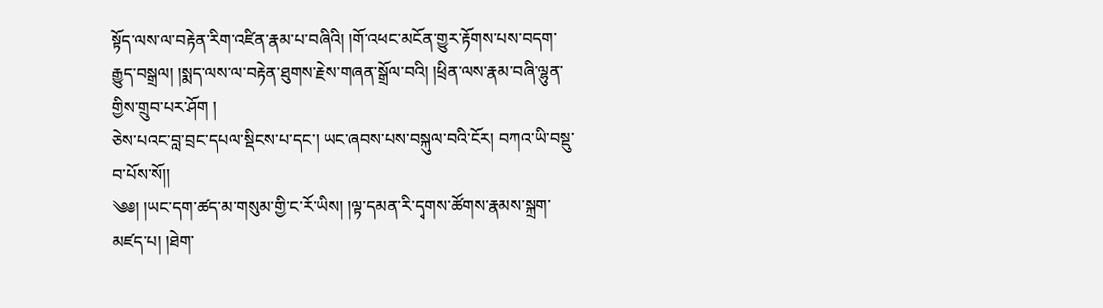སྟོད་ལས་ལ་བརྟེན་རིག་འཛིན་རྣམ་པ་བཞིའི། །གོ་འཕང་མངོན་གྱུར་རྟོགས་པས་བདག་རྒྱུད་བསྒྲལ། །སྨད་ལས་ལ་བརྟེན་ཐུགས་རྗེས་གཞན་སྒྲོལ་བའི། །ཕྲིན་ལས་རྣམ་བཞི་ལྷུན་གྱིས་གྲུབ་པར་ཤོག །
ཅེས་པའང་བླ་བྲང་དཔལ་སྡིངས་པ་དང་། ཡང་ཞབས་པས་བསྐུལ་བའི་ངོར། བཀའ་ཡི་བསྡུ་བ་པོས་སོ།།
༄༅། །ཡང་དག་ཚད་མ་གསུམ་གྱི་ང་རོ་ཡིས། །ལྟ་དམན་རི་དྭགས་ཚོགས་རྣམས་སྐྲག་མཛད་པ། །ཐེག་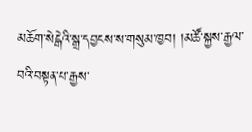མཆོག་སེངྒེའི་སྒྲ་དབྱངས་ས་གསུམ་ཁྱབ། །མཚོ་སྐྱས་རྒྱལ་བའི་བསྟན་པ་རྒྱས་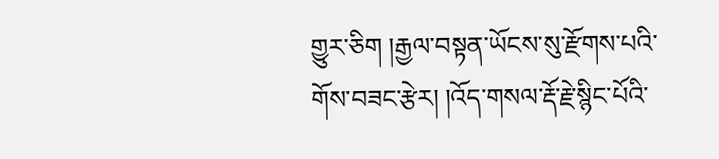གྱུར་ཅིག །རྒྱལ་བསྟན་ཡོངས་སུ་རྫོགས་པའི་གོས་བཟང་རྩེར། །འོད་གསལ་རྡོ་རྗེ་སྙིང་པོའི་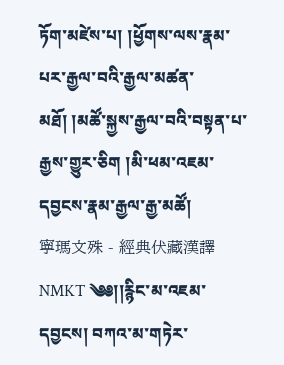ཏོག་མཛེས་པ། །ཕྱོགས་ལས་རྣམ་པར་རྒྱལ་བའི་རྒྱལ་མཚན་མཐོ། །མཚོ་སྐྱས་རྒྱལ་བའི་བསྟན་པ་རྒྱས་གྱུར་ཅིག །མི་ཕམ་འཇམ་དབྱངས་རྣམ་རྒྱལ་རྒྱ་མཚོ།
寧瑪文殊 - 經典伏藏漢譯 NMKT ༄༅།།རྙིང་མ་འཇམ་དབྱངས། བཀའ་མ་གཏེར་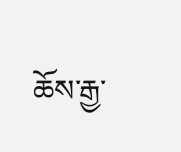ཆོས་རྒྱ་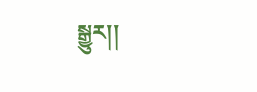སྒྱུར།།